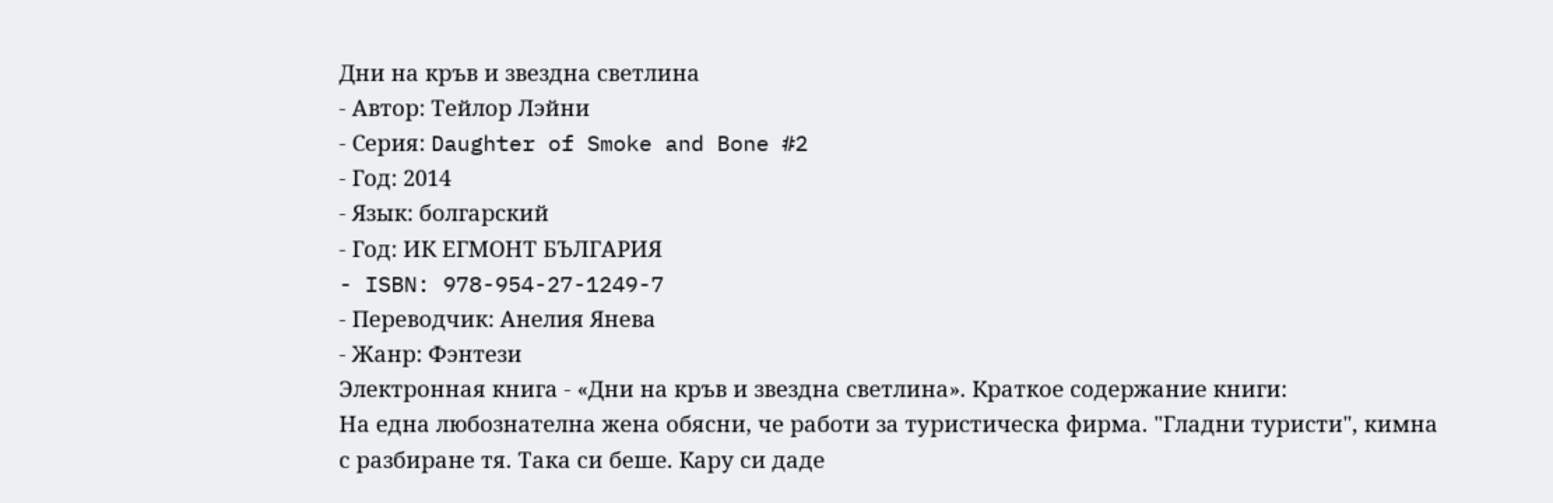Дни на кръв и звездна светлина
- Автор: Тейлор Лэйни
- Серия: Daughter of Smoke and Bone #2
- Год: 2014
- Язык: болгарский
- Год: ИК ЕГМОНТ БЪЛГАРИЯ
- ISBN: 978-954-27-1249-7
- Переводчик: Анелия Янева
- Жанр: Фэнтези
Электронная книга - «Дни на кръв и звездна светлина». Краткое содержание книги:
На една любознателна жена обясни, че работи за туристическа фирма. "Гладни туристи", кимна с разбиране тя. Така си беше. Кару си даде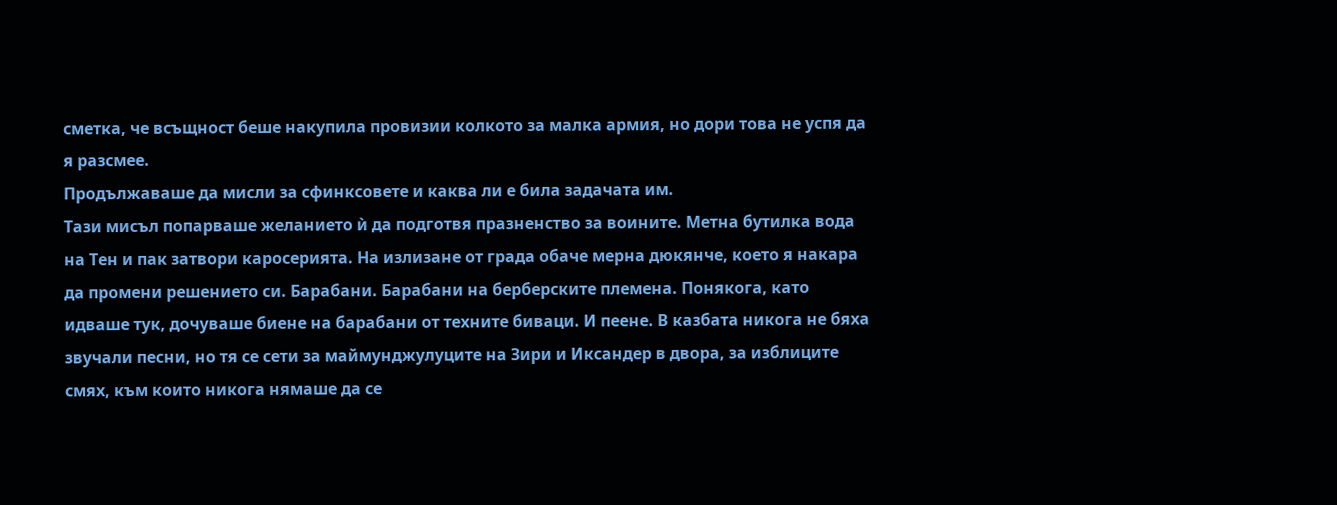сметка, че всъщност беше накупила провизии колкото за малка армия, но дори това не успя да я разсмее.
Продължаваше да мисли за сфинксовете и каква ли е била задачата им.
Тази мисъл попарваше желанието ѝ да подготвя празненство за воините. Метна бутилка вода на Тен и пак затвори каросерията. На излизане от града обаче мерна дюкянче, което я накара да промени решението си. Барабани. Барабани на берберските племена. Понякога, като идваше тук, дочуваше биене на барабани от техните биваци. И пеене. В казбата никога не бяха звучали песни, но тя се сети за маймунджулуците на Зири и Иксандер в двора, за изблиците смях, към които никога нямаше да се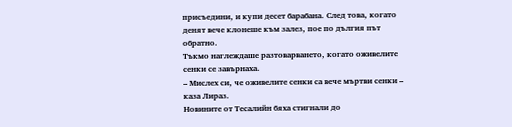присъедини, и купи десет барабана. След това, когато денят вече клонеше към залез, пое по дългия път обратно.
Тъкмо наглеждаше разтоварването, когато оживелите сенки се завърнаха.
– Мислех си, че оживелите сенки са вече мъртви сенки – каза Лираз.
Новините от Тесалийн бяха стигнали до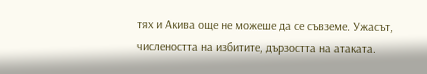тях и Акива още не можеше да се съвземе. Ужасът, числеността на избитите, дързостта на атаката.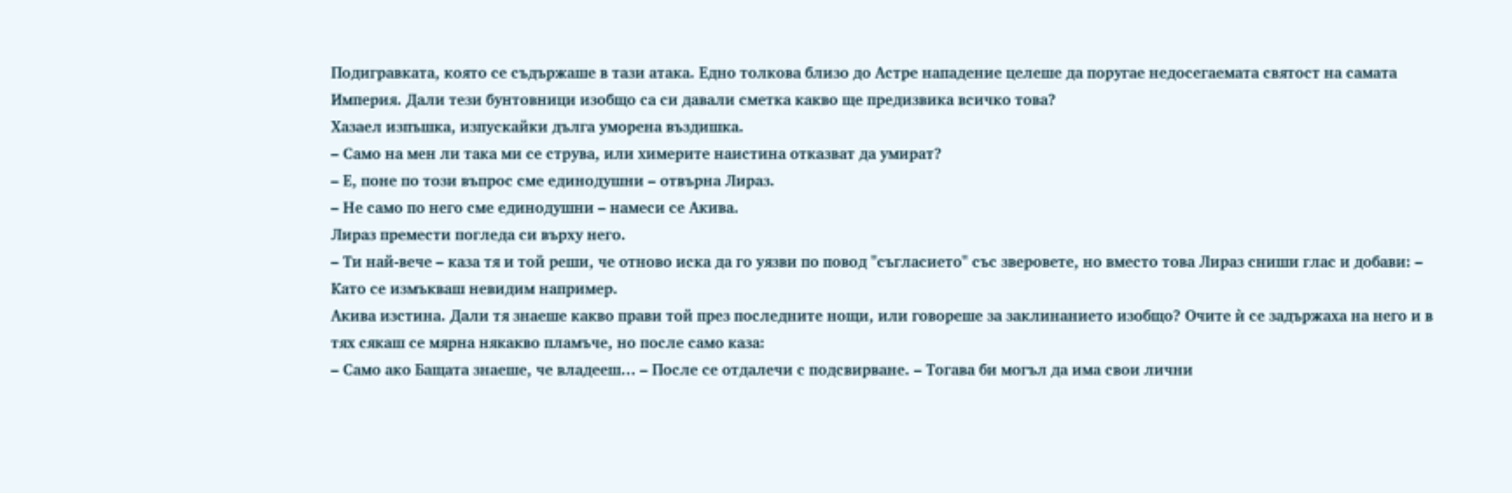Подигравката, която се съдържаше в тази атака. Едно толкова близо до Астре нападение целеше да поругае недосегаемата святост на самата Империя. Дали тези бунтовници изобщо са си давали сметка какво ще предизвика всичко това?
Хазаел изпъшка, изпускайки дълга уморена въздишка.
– Само на мен ли така ми се струва, или химерите наистина отказват да умират?
– Е, поне по този въпрос сме единодушни – отвърна Лираз.
– Не само по него сме единодушни – намеси се Акива.
Лираз премести погледа си върху него.
– Ти най-вече – каза тя и той реши, че отново иска да го уязви по повод "съгласието" със зверовете, но вместо това Лираз сниши глас и добави: – Като се измъкваш невидим например.
Акива изстина. Дали тя знаеше какво прави той през последните нощи, или говореше за заклинанието изобщо? Очите ѝ се задържаха на него и в тях сякаш се мярна някакво пламъче, но после само каза:
– Само ако Бащата знаеше, че владееш... – После се отдалечи с подсвирване. – Тогава би могъл да има свои лични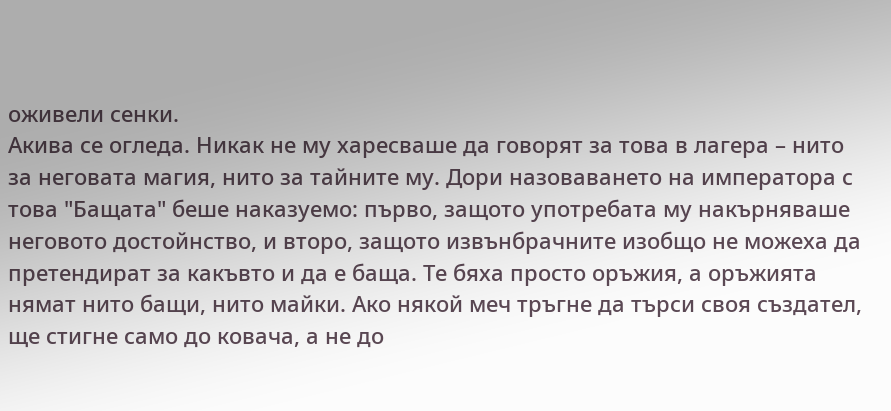оживели сенки.
Акива се огледа. Никак не му харесваше да говорят за това в лагера – нито за неговата магия, нито за тайните му. Дори назоваването на императора с това "Бащата" беше наказуемо: първо, защото употребата му накърняваше неговото достойнство, и второ, защото извънбрачните изобщо не можеха да претендират за какъвто и да е баща. Те бяха просто оръжия, а оръжията нямат нито бащи, нито майки. Ако някой меч тръгне да търси своя създател, ще стигне само до ковача, а не до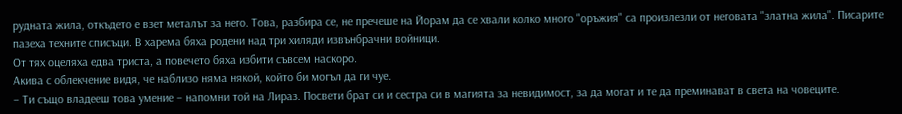рудната жила, откъдето е взет металът за него. Това, разбира се, не пречеше на Йорам да се хвали колко много "оръжия" са произлезли от неговата "златна жила". Писарите пазеха техните списъци. В харема бяха родени над три хиляди извънбрачни войници.
От тях оцеляха едва триста, а повечето бяха избити съвсем наскоро.
Акива с облекчение видя, че наблизо няма някой, който би могъл да ги чуе.
– Ти също владееш това умение – напомни той на Лираз. Посвети брат си и сестра си в магията за невидимост, за да могат и те да преминават в света на човеците.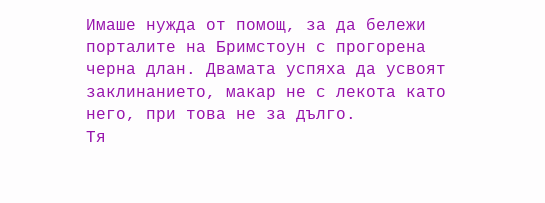Имаше нужда от помощ, за да бележи порталите на Бримстоун с прогорена черна длан. Двамата успяха да усвоят заклинанието, макар не с лекота като него, при това не за дълго.
Тя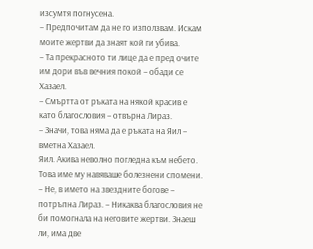изсумтя погнусена.
– Предпочитам да не го използвам. Искам моите жертви да знаят кой ги убива.
– Та прекрасното ти лице да е пред очите им дори във вечния покой – обади се Хазаел.
– Смъртта от ръката на някой красив е като благословия – отвърна Лираз.
– Значи, това няма да е ръката на Яил – вметна Хазаел.
Яил. Акива неволно погледна към небето. Това име му навяваше болезнени спомени.
– Не, в името на звездните богове – потръпна Лираз. – Никаква благословия не би помогнала на неговите жертви. Знаеш ли, има две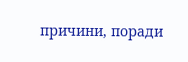причини, поради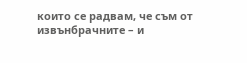които се радвам, че съм от извънбрачните – и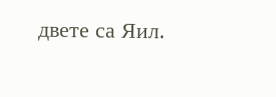двете са Яил.